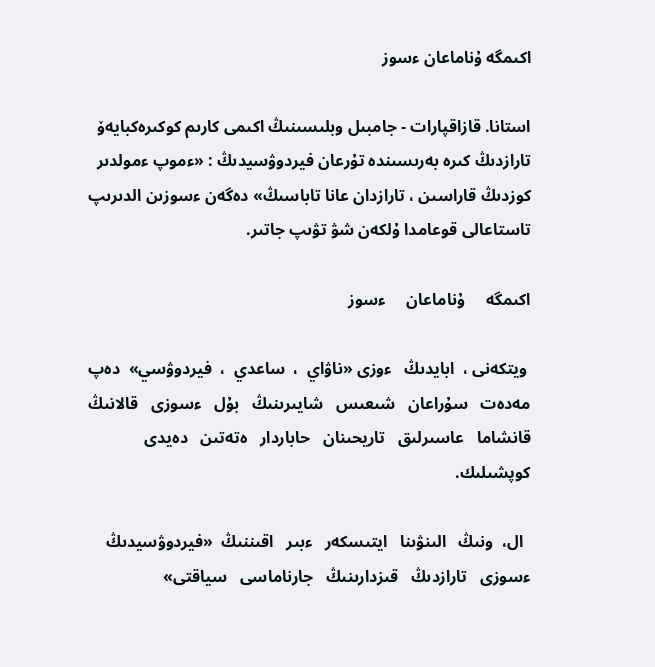اكىمگە ۇناماعان ءسوز

استانا. قازاقپارات - جامبىل وبلىسىنىڭ اكىمى كارىم كوكىرەكبايەۆ تارازدىڭ كىرە بەرىسىندە تۇرعان فيردوۋسيدىڭ : «ءموپ ءمولدىر كوزدىڭ قاراسىن ، تارازدان عانا تاباسىڭ» دەگەن ءسوزىن الدىرىپ تاستاعالى قوعامدا ۇلكەن شۋ تۋىپ جاتىر.

اكىمگە     ۇناماعان     ءسوز

 ويتكەنى ،  ابايدىڭ   ءوزى «ناۋاي  ،  ساعدي  ،  فيردوۋسي»  دەپ   مەدەت   سۇراعان   شىعىس   شايىرىنىڭ   بۇل   ءسوزى   قالانىڭ   قانشاما   عاسىرلىق   تاريحىنان   حاباردار   ەتەتىن   دەيدى   كوپشىلىك.

  ال،  ونىڭ   الىنۋىنا   ايتىسكەر   ءبىر   اقىننىڭ  «فيردوۋسيدىڭ   ءسوزى   تارازدىڭ   قىزدارىنىڭ   جارناماسى   سياقتى»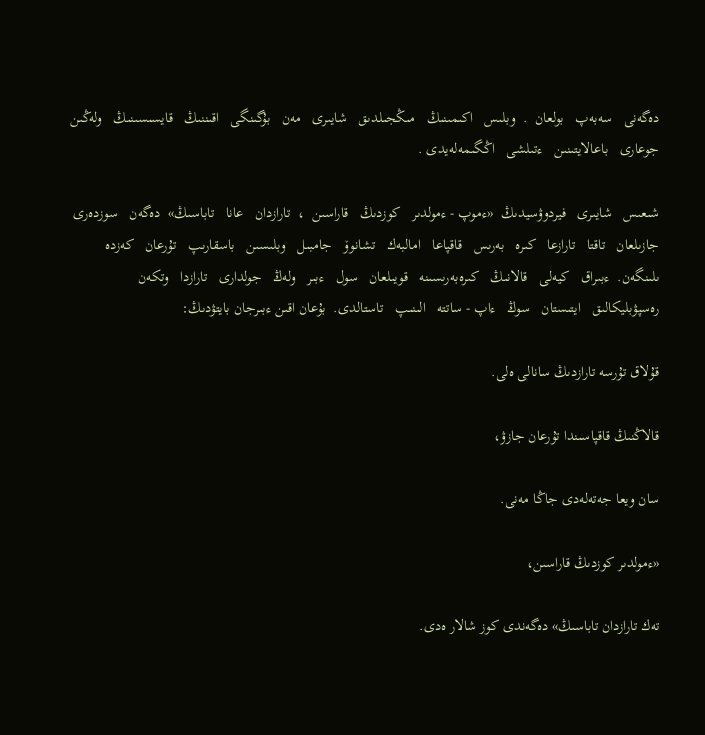دەگەنى   سەبەپ   بولعان  .  وبلىس   اكىمىنىڭ   مىڭجىلدىق   شايىرى   مەن   بۇگىنگى   اقىننىڭ   قايسىسىنىڭ   ولەڭىن   جوعارى   باعالايتىنىن   ءتىلشى   اڭگىمەلەيدى .

شىعىس   شايىرى   فيردوۋسيدىڭ  «ءموپ - ءمولدىر   كوزدىڭ   قاراسىن  ،  تارازدان   عانا   تاباسىڭ»  دەگەن   سوزدەرى   جازىلعان   تاقتا   تارازعا   كىرە   بەرىس   قاقپاعا   امالبەك   تشانوۆ   جامبىل   وبلىسىن   باسقارىپ   تۇرعان   كەزدە   ىلىنگەن.  ءبىراق   كيەلى   قالانىڭ   كىرەبەرىسىنە   قويىلعان   سول   ءبىر   ولەڭ   جولدارى   تارازدا   وتكەن   رەسپۋبليكالىق   ايتىستان   سوڭ   ءاپ - ساتتە   الىنىپ   تاستالدى.  بۇعان اقىن ءبىرجان بايتۋدىڭ:

قۇلاق تۇرسە تارازدىڭ سانالى ەلى.

قالاڭنىڭ قاقپاسىندا تۇرعان جازۋ،

سان ويعا جەتەلەدى جاڭا مەنى.

«ءمولدىر كوزدىڭ قاراسىن،

تەك تارازدان تاباسىڭ» دەگەندى كوز شالار ەدى.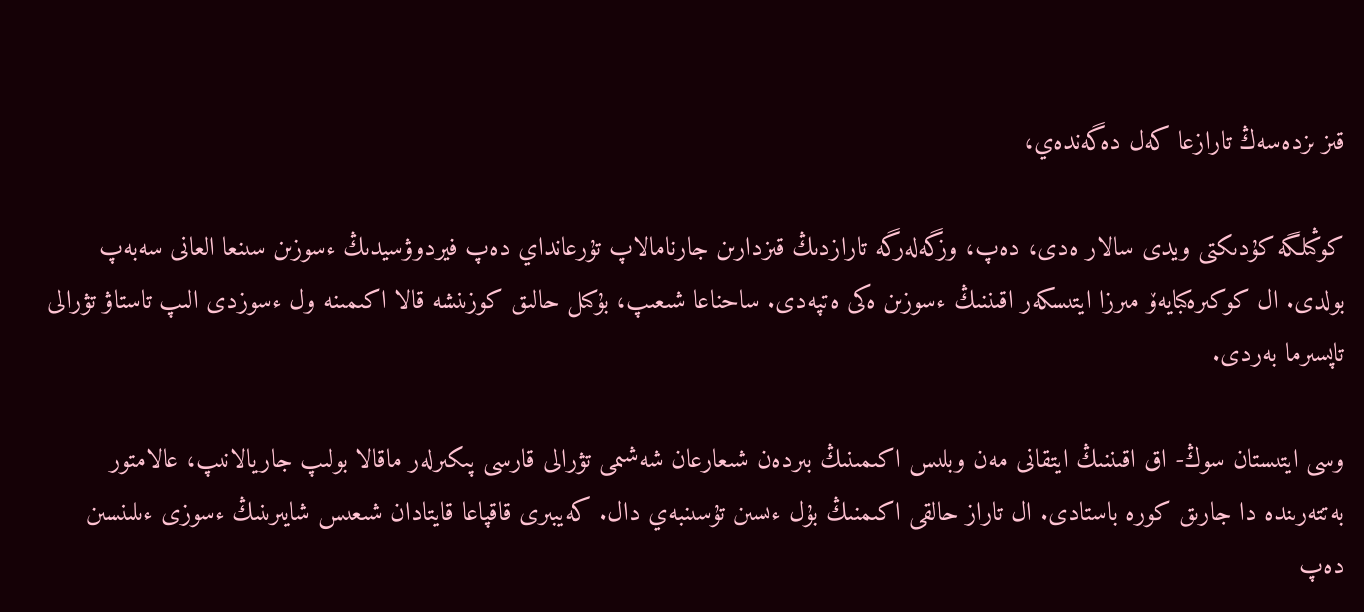قىز ىزدەسەڭ تارازعا كەل دەگەندەي،

كوڭىلگە كۇدىكتى ويدى سالار ەدى، دەپ، وزگەلەرگە تارازدىڭ قىزدارىن جارنامالاپ تۇرعانداي دەپ فيردوۋسيدىڭ ءسوزىن سىنعا العانى سەبەپ بولدى. ال كوكىرەكبايەۆ مىرزا ايتىسكەر اقىننىڭ ءسوزىن ەكى ەتپەدى. ساحناعا شىعىپ، بۇكىل حالىق كوزىنشە قالا اكىمىنە ول ءسوزدى الىپ تاستاۋ تۋرالى تاپسىرما بەردى.

وسى ايتىستان سوڭ- اق اقىننىڭ ايتقانى مەن وبلىس اكىمىنىڭ بىردەن شىعارعان شەشىمى تۋرالى قارسى پىكىرلەر ماقالا بولىپ جاريالانىپ، عالامتور بەتتەرىندە دا جارىق كورە باستادى. ال تاراز حالقى اكىمنىڭ بۇل ءىسىن تۇسىنبەي دال. كەيبىرى قاقپاعا قايتادان شىعىس شايىرىنىڭ ءسوزى ءىلىنسىن دەپ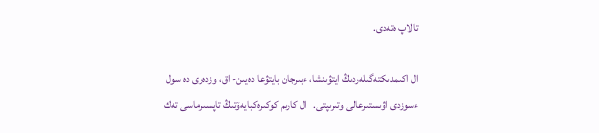تالاپ ەتەدى.

ال اكىمدىكتەگىلەردىڭ ايتۋىنشا، ءبىرجان بايتۋعا دەيىن- اق، وزدەرى دە سول ءسوزدى اۋىستىرعالى وتىرىپتى.   ال كارىم كوكىرەكبايەۆتىڭ تاپسىرماسى تەك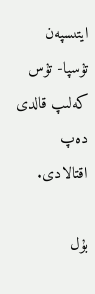ايتىسپەن تۇسپا- تۇس كەلىپ قالدى دەپ اقتالادى.

بۇل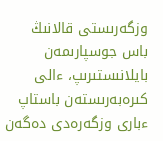وزگەرىستى قالانىڭ باس جوسپارىمەن بايلانىستىرىپ، ءالى كىرەبەرىستەن باستاپ ءبارى وزگەرەدى دەگەن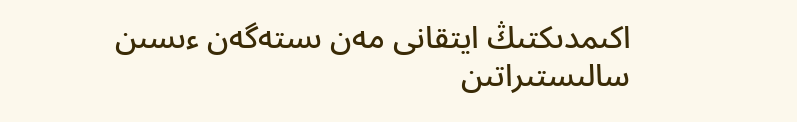اكىمدىكتىڭ ايتقانى مەن ىستەگەن ءىسىن سالىستىراتىن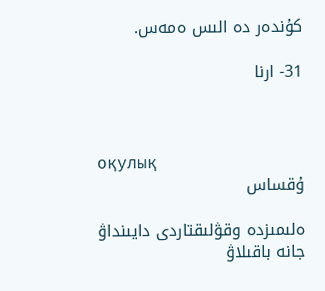كۇندەر دە الىس ەمەس.

31- ارنا



оқулық
ۇقساس

ەلىمىزدە وقۋلىقتاردى دايىنداۋ جانە باقىلاۋ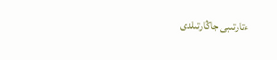ءتارتىبى جاڭارتىلدى